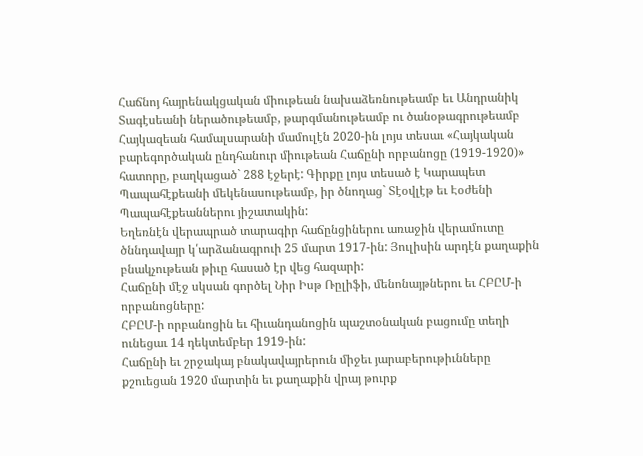Հաճնոյ հայրենակցական միութեան նախաձեռնութեամբ եւ Անդրանիկ Տագէսեանի ներածութեամբ, թարգմանութեամբ ու ծանօթագրութեամբ Հայկազեան համալսարանի մամուլէն 2020-ին լոյս տեսաւ «Հայկական բարեգործական ընդհանուր միութեան Հաճընի որբանոցը (1919-1920)» հատորը, բաղկացած` 288 էջերէ: Գիրքը լոյս տեսած է Կարապետ Պապահէքեանի մեկենասութեամբ, իր ծնողաց` Տէօվլէթ եւ Էօժենի Պապահէքեաններու յիշատակին:
Եղեռնէն վերապրած տարագիր հաճընցիներու առաջին վերամուտը ծննդավայր կ՛արձանագրուի 25 մարտ 1917-ին: Յուլիսին արդէն քաղաքին բնակչութեան թիւը հասած էր վեց հազարի:
Հաճընի մէջ սկսան գործել Նիր Իսթ Ռըլիֆի, մենոնայթներու եւ ՀԲԸՄ-ի որբանոցները:
ՀԲԸՄ-ի որբանոցին եւ հիւանդանոցին պաշտօնական բացումը տեղի ունեցաւ 14 դեկտեմբեր 1919-ին:
Հաճընի եւ շրջակայ բնակավայրերուն միջեւ յարաբերութիւնները քշուեցան 1920 մարտին եւ քաղաքին վրայ թուրք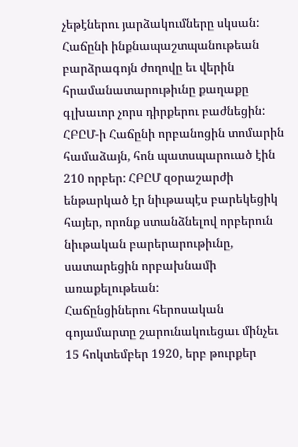չեթէներու յարձակումները սկսան:
Հաճընի ինքնապաշտպանութեան բարձրագոյն ժողովը եւ վերին հրամանատարութիւնը քաղաքը գլխաւոր չորս դիրքերու բաժնեցին:
ՀԲԸՄ-ի Հաճընի որբանոցին տոմարին համաձայն, հոն պատսպարուած էին 210 որբեր: ՀԲԸՄ զօրաշարժի ենթարկած էր նիւթապէս բարեկեցիկ հայեր, որոնք ստանձնելով որբերուն նիւթական բարերարութիւնը, սատարեցին որբախնամի առաքելութեան:
Հաճընցիներու հերոսական գոյամարտը շարունակուեցաւ մինչեւ 15 հոկտեմբեր 1920, երբ թուրքեր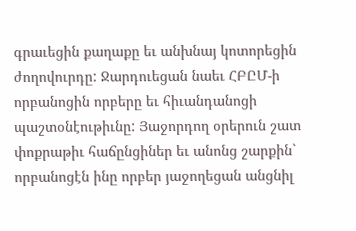գրաւեցին քաղաքը եւ անխնայ կոտորեցին ժողովուրդը: Ջարդուեցան նաեւ ՀԲԸՄ-ի որբանոցին որբերը եւ հիւանդանոցի պաշտօնէութիւնը: Յաջորդող օրերուն շատ փոքրաթիւ հաճընցիներ եւ անոնց շարքին` որբանոցէն ինը որբեր յաջողեցան անցնիլ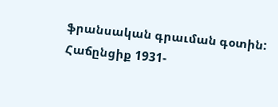ֆրանսական գրաւման գօտին:
Հաճընցիք 1931-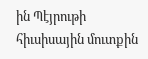ին Պէյրութի հիւսիսային մուտքին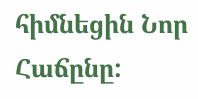հիմնեցին Նոր Հաճընը: